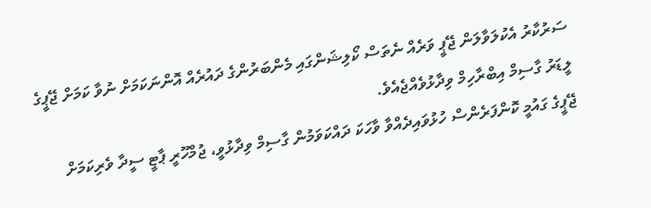ސަރުކާރު އެކުލަވާލަން ޖޭޕީ ވަރެއް ނެތަސް ކޯލިޝަންގައި މެންބަރުންގެ ދައުރެއް އޮންނަކަމަށް ނުވާ ކަމަށް ޖޭޕީގެ ލީޑަރު ގާސިމް އިބްރާހިމް ވިދާޅުވެއްޖެއެވެ.
ޖޭޕީގެ ގައުމީ ކޮންފަރެންސް ހުޅުވައިދެއްވާ ވާހަކަ ދައްކަވަމުން ގާސިމް ވިދާޅުވީ، ޖުމްހޫރީ ޕާޓީ ސީދާ ވެރިކަމަށް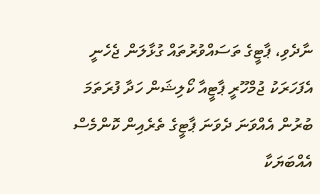ނާދެވި، ޕާޓީގެ ތަސައްވުރުތައް ގުޅާލަން ޖެހެނީ އެފަހަރަކު ޖުމްހޫރީ ޕާޓީއާ ކޯލިޝަން ހަދާ ފުރަތަމަ ބުރުން އެއްވަނަ ދެވަނަ ޕާޓީގެ ތެރެއިން ކޮންމެސް އެއްބަޔަކާ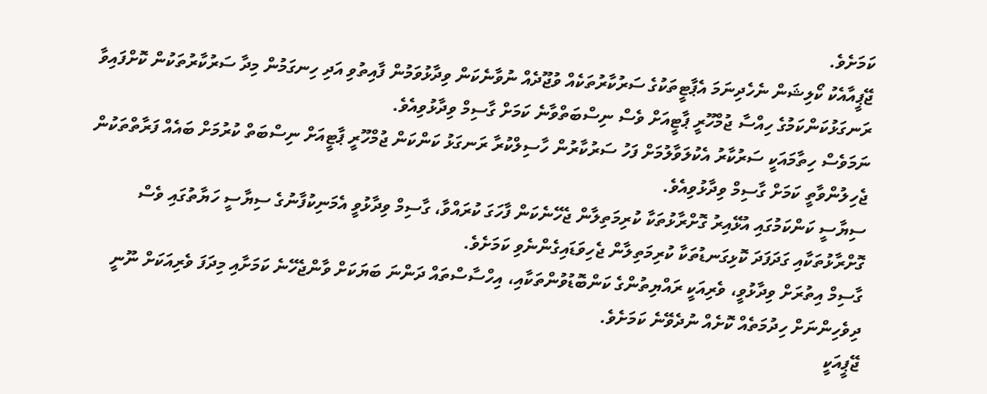ކަމަށެވެ.
ޖޭޕީއާއެކު ކޯލިޝަން ނެހެދިނަމަ އެޕާޓީތަކުގެ ސަރުކާރުތަކެއް ވުޖޫދެއް ނުވާނެކަން ވިދާޅުވަމުން ފާއިތުވި އަދި ހިނގަމުން މިދާ ސަރުކާރުތަކުން ކޮށްފައިވާ ރަނގަޅުކަންކަމުގެ ހިއްސާ ޖުމްހޫރީ ޕާޓީއަށް ވެސް ނިސްބަތްވާނެ ކަމަށް ގާސިމް ވިދާޅުވިއެވެ.
ނަމަވެސް ހިތާމައަކީ ސަރުކާރު އެކުލަވާލުމަށް ފަހު ސަރުކާރުން ހާސިލްކުރާ ރަނގަޅު ކަންކަން ޖުމްހޫރީ ޕާޓީއަށް ނިސްބަތް ކުރުމަށް ބައެއް ފަރާތްތަކުން ޖެހިލުންވާތީ ކަމަށް ގާސިމް ވިދާޅުވިއެވެ.
ސިޔާސީ ކަންކަމުގައި އުޅޭއިރު ގޮށްރާޅުތަކާ ކުރިމަތިލާން ޖެހޭނެކަން ފާހަގަ ކުރައްވާ، ގާސިމް ވިދާޅުވީ އެމަނިކުފާނުގެ ސިޔާސީ ހަޔާތުގައި ވެސް ގޮށްރާޅުތަކާއި ގަދަފަދަ ކޮޅިގަނޑުތަކާ ކުރިމަތިލާން ޖެހިވަޑައިގެންނެވި ކަމަށެވެ.
ގާސިމް އިތުރަށް ވިދާޅުވީ، ވެރިއަކީ ރައްޔިތުންގެ ކަންބޮޑުވުންތަކާއި، އިހްސާސްތައް ދަންނަ ބަޔަކަށް ވާންޖެހޭނެ ކަމަށާއި މިދަފަ ވެރިއަކަށް ނޫނީ ދިވެހިންނަށް ހިދުމަތެއް ކޮށެއް ނުދެވޭނެ ކަމަށެވެ.
ޖޭޕީއަކީ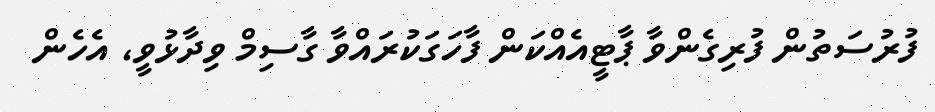ފުރުސަތުން ފުރިގެންވާ ޕާޓީއެއްކަން ފާހަގަކުރައްވާ ގާސިމް ވިދާޅުވީ، އެހެން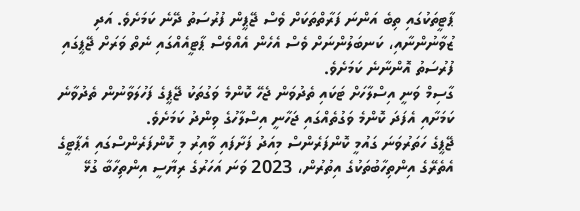ޕާޓީތަކުގައި ތިބެ އަންނަ ފަރާތްތަކަށް ވެސް ޖޭޕީން ފުރުސަތު ދޭނެ ކަމަށެވެ. އަދި ޒުވާނުންނާއި، ކަނބަލުންނަށް ވެސް އެހެން އެއްވެސް ޕާޓީއެއްގައި ނެތް ވަރަށް ޖޭޕީގައި ފުރުސަތު އޮންނާނެ ކަމަށެވެ.
ގާސިމް ވަނީ އިސްލާހަށް ޓަކައި ތެދުވަން ޖެހޭ ކޮންމެ ވަގުތަކު ޖޭޕީގެ ފަހުލަވާނުން ތެދުވާނެ ކަމަށާއި އެފަދަ ކޮންމެ ވަގުތެއްގައި ޖަހާނީ އިސްލާހުގެ ވިންދު ކަމަށެވެ.
ޖޭޕީގެ ހަތަރުވަނަ ގައުމީ ކޮންފަރެންސް މިއަދު ފަށާފައި ވާއިރު މި ކޮންފަރެންސްގައި އެޕާޓީގެ އެތެރޭގެ އިންތިހާބުތަކުގެ އިތުރުން، 2023 ވަނަ އަހަރުގެ ރިޔާސީ އިންތިހާބާ ގުޅޭ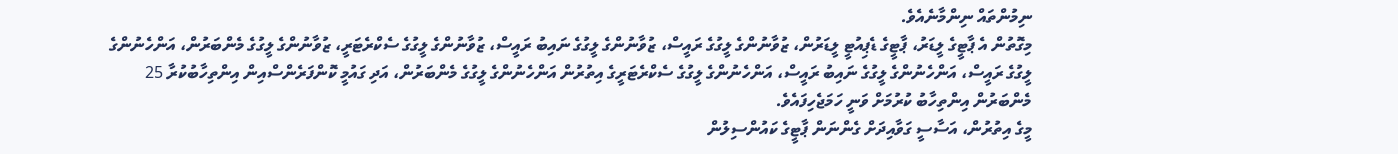ނިމުންތައް ނިންމާނެއެވެ.
މިގޮތުން އެ ޕާޓީގެ ލީޑަރު، ޕާޓީގެ ޑެޕިއުޓީ ލީޑަރުން، ޒުވާނުންގެ ލީގުގެ ރައީސް، ޒުވާނުންގެ ލީގުގެ ނައިބު ރައީސް، ޒުވާނުންގެ ލީގުގެ ސެކްރެޓަރީ، ޒުވާނުންގެ ލީގުގެ މެންބަރުން، އަންހެނުންގެ ލީގުގެ ރައީސް، އަންހެނުންގެ ލީގުގެ ނައިބު ރައީސް، އަންހެނުންގެ ލީގުގެ ސެކްރެޓަރީގެ އިތުރުން އަންހެނުންގެ ލީގުގެ މެންބަރުން، އަދި ގައުމީ ކޮންފަރެންސްއިން އިންތިހާބުކުރާ 25 މެންބަރުން އިންތިހާބު ކުރުމަށް ވަނީ ހަމަޖެހިފައެވެ.
މީގެ އިތުރުން، އަސާސީ ގަވާއިދަށް ގެންނަން ޕާޓީގެ ކައުންސިލުން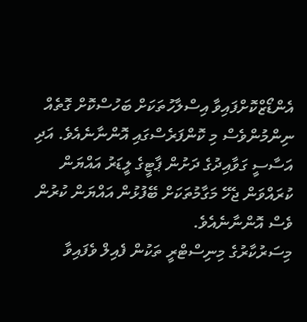އެންޑޯޒްކޮށްފައިވާ އިސްލާހުތަކަށް ބަހުސްކޮށް ގޮތެއް ނިންމުންވެސް މި ކޮންފަރެސްގައި އޮންނާނެއެވެ. އަދި އަސާސީ ގަވާއިދުގެ ދަށުން ޕާޓީގެ ލީޑަރު އައްޔަން ކުރައްވަން ޖެހޭ މަގާމުތަކަށް ބޭފުޅުން އައްޔަން ކުރުން ވެސް އޮންނާނެއެވެ.
މިސަރުކާރުގެ މިނިސްޓްރީ ތަކުން ފެއިލް ވެފައިވާ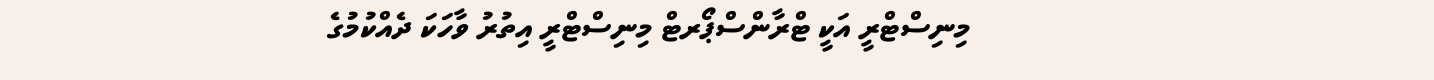މިނިސްޓްރީ އަކީ ޓްރާންސްޕޯރޓް މިނިސްޓްރީ އިތުރު ވާހަކަ ދެއްކުމުގެ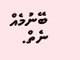ބޭނުމެއް ނެތް.